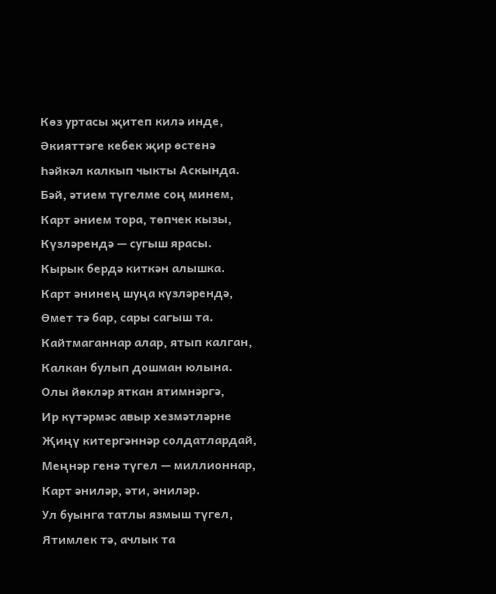Көз уртасы җитеп килә инде,
Әкияттәге кебек җир өстенә
Һәйкәл калкып чыкты Аскында.
Бәй, әтием түгелме соң минем,
Карт әнием тора, төпчек кызы,
Күзләрендә — сугыш ярасы.
Кырык бердә киткән алышка.
Карт әнинең шуңа күзләрендә,
Өмет тә бар, сары сагыш та.
Кайтмаганнар алар, ятып калган,
Калкан булып дошман юлына.
Олы йөкләр яткан ятимнәргә,
Ир күтәрмәс авыр хезмәтләрне
Җиңү китергәннәр солдатлардай,
Меңнәр генә түгел — миллионнар,
Карт әниләр, әти, әниләр.
Ул буынга татлы язмыш түгел,
Ятимлек тә, ачлык та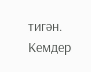тигән.
Кемдер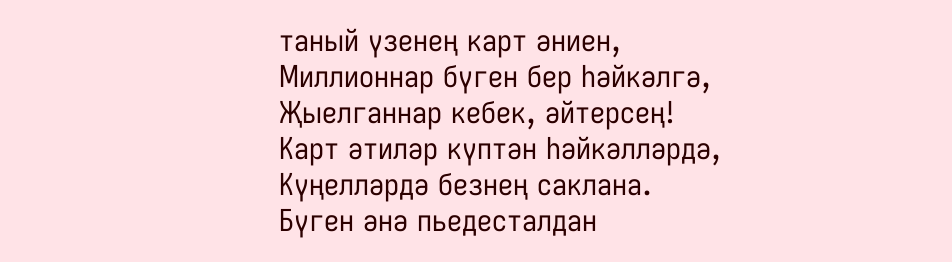таный үзенең карт әниен,
Миллионнар бүген бер һәйкәлгә,
Җыелганнар кебек, әйтерсең!
Карт әтиләр күптән һәйкәлләрдә,
Күңелләрдә безнең саклана.
Бүген әнә пьедесталдан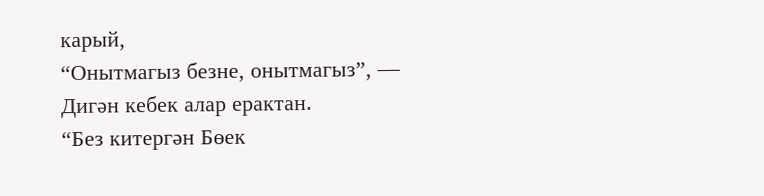карый,
“Онытмагыз безне, онытмагыз”, —
Дигән кебек алар ерактан.
“Без китергән Бөек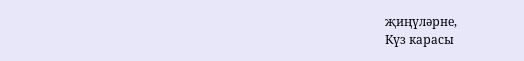җиңүләрне,
Күз карасы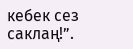кебек сез саклаң!”.